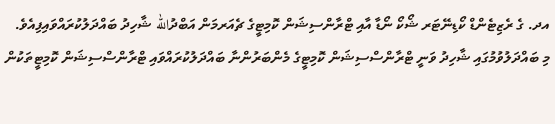އދ. ގެ ރެޒިޓެންޑް ކޯޑިނޭޓަރ ޝޯކޯ ނޯޑާ އާއި ޓްރާންސިޝަން ކޮމިޓީގެ ޗެއަރމަން އަބްދުالله ޝާހިދު ބައްދަލުކުރައްވައިފިއެވެ.
މި ބައްދަލުވުމުގައި ޝާހިދު ވަނީ ޓްރާންސްސިޝަން ކޮމިޓީގެ މެންބަރުންނާ ބައްދަލުކުރައްވައި ޓްރާންސްސިޝަން ކޮމިޓީތަކުން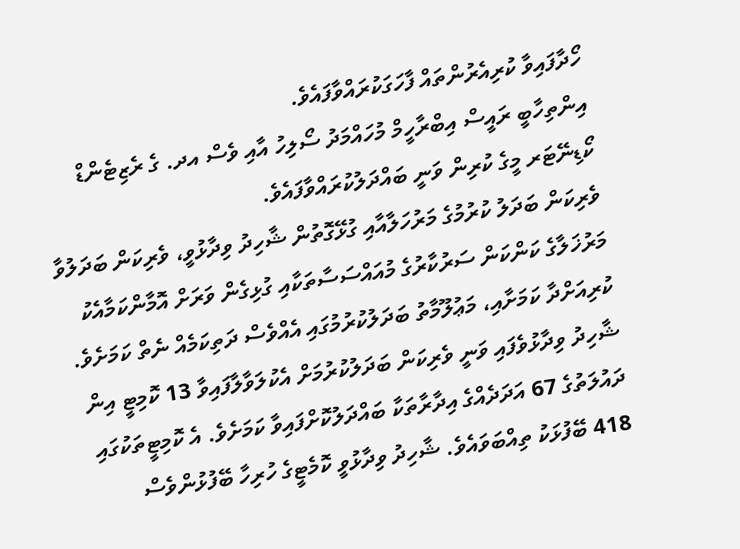ހޯދާފައިވާ ކުރިއެރުންތައް ފާހަގަކުރައްވާފައެވެ.
އިންތިހާބީ ރައީސް އިބްރާހީމް މުހައްމަދު ސޯލިހު އާއި ވެސް އދ. ގެ ރެޒިޓެންޑް ކޯޑިނޭޓަރ މީގެ ކުރިން ވަނީ ބައްދަލުކުރައްވާފައެވެ.
ވެރިކަން ބަދަލު ކުރުމުގެ މަރުހަލާއާއި ގުޅޭގޮތުން ޝާހިދު ވިދާޅުވީ، ވެރިކަން ބަދަލުވާ މަރުޚަލާގެ ކަންކަން ސަރުކާރުގެ މުއައްސަސާތަކާއި ގުޅިގެން ވަރަށް އޮމާންކަމާއެކު ކުރިއަށްދާ ކަމަށާއި، މަޢުލޫމާތު ބަދަލުކުރުމުގައި އެއްވެސް ދަތިކަމެއް ނެތް ކަމަށެވެ.
ޝާހިދު ވިދާޅުވެފައި ވަނީ ވެރިކަން ބަދަލުކުރުމަށް އެކުލަވާލާފައިވާ 13 ކޮމިޓީ އިން ދައުލަތުގެ 67 އަދަދެއްގެ އިދާރާތަކާ ބައްދަލުކޮށްފައިވާ ކަމަށެވެ. އެ ކޮމިޓީތަކުގައި 418 ބޭފުޅަކު ތިއްބަވައެވެ. ޝާހިދު ވިދާޅުވީ ކޮމެޓީގެ ހުރިހާ ބޭފުޅުންވެސް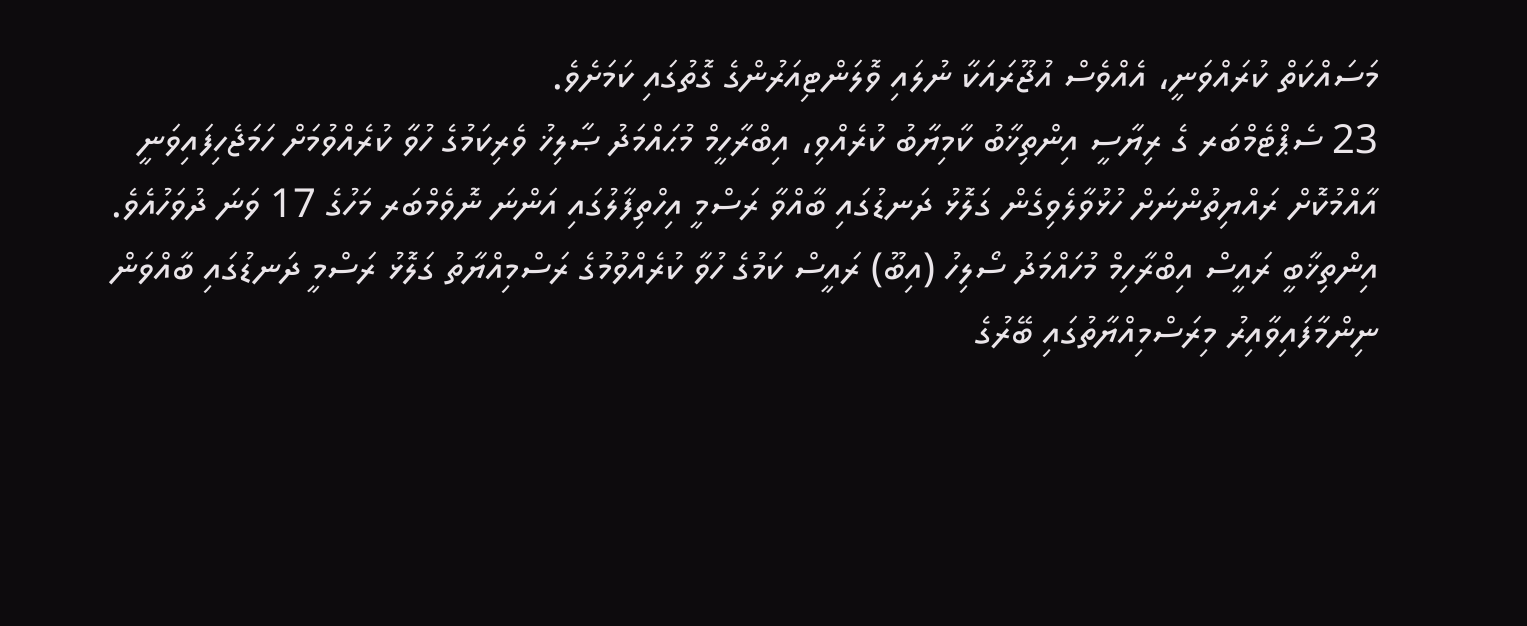މަސައްކަތް ކުރައްވަނީ، އެއްވެސް އުޖޫރައަކާ ނުލައި ވޮލަންޓިއަރުންގެ ގޮތުގައި ކަމަށެވެ.
23 ސެޕްޓެމްބަރ ގެ ރިޔާސީ އިންތިޚާބު ކާމިޔާބު ކުރެއްވި، އިބްރާހީމް މުޙައްމަދު ޞާލިޚު ވެރިކަމުގެ ހުވާ ކުރެއްވުމަށް ހަމަޖެހިފައިވަނީ އާއްމުކޮށް ރައްޔިތުންނަށް ހުޅުވާލެވިގެން ގަލޮޅު ދަނޑުގައި ބާއްވާ ރަސްމީ އިހްތިފާލުގައި އަންނަ ނޮވެމްބަރ މަހުގެ 17 ވަނަ ދުވަހުއެވެ.
އިންތިޚާބީ ރައީސް އިބްރާހިމް މުހައްމަދު ސޯލިހު (އިބޫ) ރައީސް ކަމުގެ ހުވާ ކުރެއްވުމުގެ ރަސްމިއްޔާތު ގަލޮޅު ރަސްމީ ދަނޑުގައި ބާއްވަން ނިންމާފައިވާއިރު މިރަސްމިއްޔާތުގައި ބޭރުގެ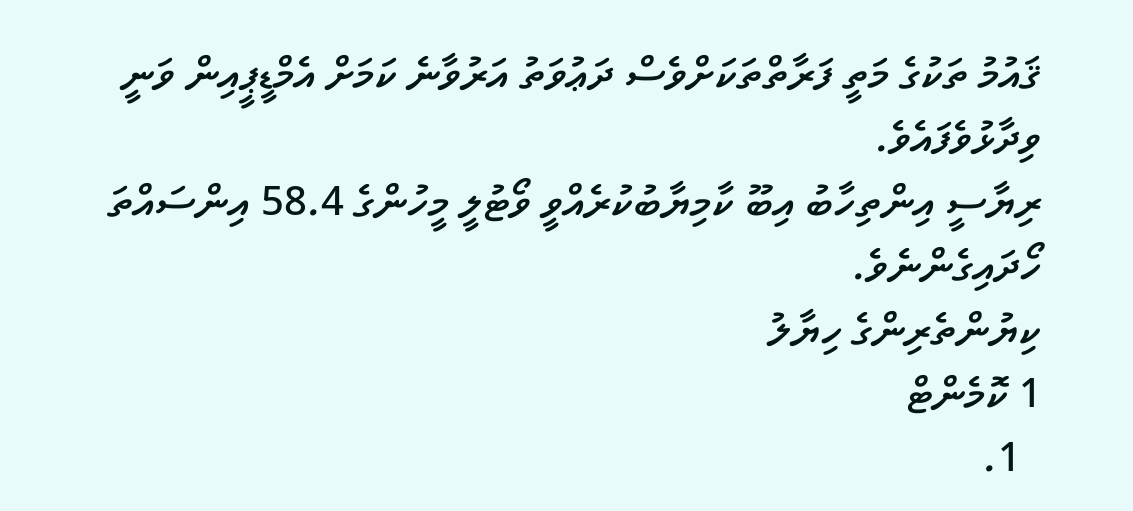ޤައުމު ތަކުގެ މަތީ ފަރާތްތަކަށްވެސް ދަޢުވަތު އަރުވާނެ ކަމަށް އެމްޑީޕީއިން ވަނީ ވިދާޅުވެފައެވެ.
ރިޔާސީ އިންތިހާބު އިބޫ ކާމިޔާބުކުރެއްވީ ވޯޓުލީ މީހުންގެ 58.4 އިންސައްތަ ހޯދައިގެންނެވެ.
ކިޔުންތެރިންގެ ހިޔާލު
1 ކޮމެންޓް
  1.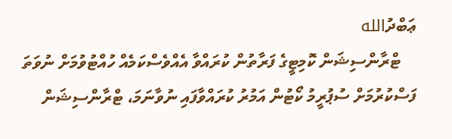ޢަބްދުالله
    ޓްރާންސިޝަން ކޮމިޓީގެ ފަރާތުން ކުރައްވާ އެއްވެސްކަމެއް ހުއްޓުވުމަށް ނުވަތަ ފަސްކުރުމަށް ސުޕުރީމު ކޯޓުން އަމުރު ކުރައްވާފައި ނުވާނަމަ، ޓްރާންސިޝަން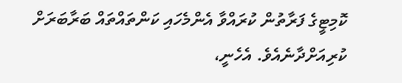ކޮމިޓީގެ ފަރާތުން ކުރައްވާ އެންމެހައި ކަންތައްތައް ބަރާބަރަށް ކުރިއަށްދާނެއެވެ. އެހެނީ،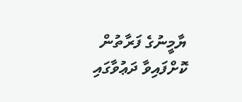ޔާމީނުގެ ފަރާތުން ކޮށްފައިވާ ދަޢުވާގައި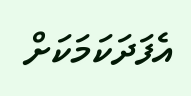އެފަދަކަމަކަށް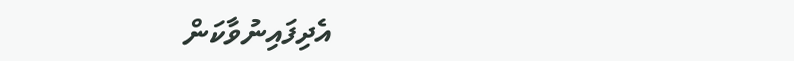އެދިފައިނުވާކަން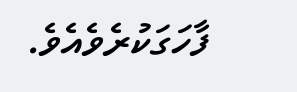ފާހަގަކުރެވެއެވެ.